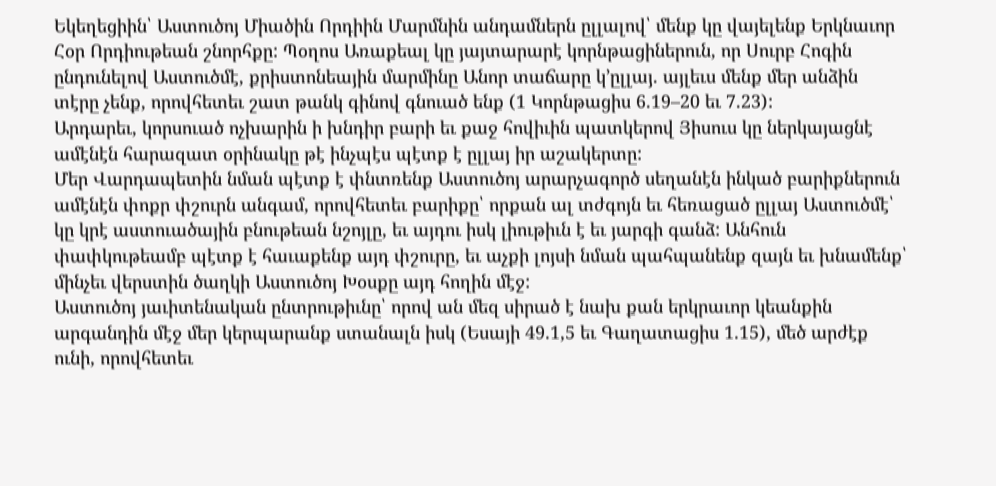Եկեղեցիին՝ Աստուծոյ Միածին Որդիին Մարմնին անդամներն ըլլալով՝ մենք կը վայելենք Երկնաւոր Հօր Որդիութեան շնորհքը: Պօղոս Առաքեալ կը յայտարարէ կորնթացիներուն, որ Սուրբ Հոգին ընդունելով Աստուծմէ, քրիստոնեային մարմինը Անոր տաճարը կ’ըլլայ. այլեւս մենք մեր անձին տէրը չենք, որովհետեւ շատ թանկ գինով գնուած ենք (1 Կորնթացիս 6.19–20 եւ 7.23):
Արդարեւ, կորսուած ոչխարին ի խնդիր բարի եւ քաջ հովիւին պատկերով Յիսուս կը ներկայացնէ ամէնէն հարազատ օրինակը թէ ինչպէս պէտք է ըլլայ իր աշակերտը:
Մեր Վարդապետին նման պէտք է փնտռենք Աստուծոյ արարչագործ սեղանէն ինկած բարիքներուն ամէնէն փոքր փշուրն անգամ, որովհետեւ բարիքը՝ որքան ալ տժգոյն եւ հեռացած ըլլայ Աստուծմէ՝ կը կրէ աստուածային բնութեան նշոյլը, եւ այդու իսկ լիութիւն է եւ յարգի գանձ: Անհուն փափկութեամբ պէտք է հաւաքենք այդ փշուրը, եւ աչքի լոյսի նման պահպանենք զայն եւ խնամենք՝ մինչեւ վերստին ծաղկի Աստուծոյ Խօսքը այդ հողին մէջ:
Աստուծոյ յաւիտենական ընտրութիւնը՝ որով ան մեզ սիրած է նախ քան երկրաւոր կեանքին արգանդին մէջ մեր կերպարանք ստանալն իսկ (Եսայի 49.1,5 եւ Գաղատացիս 1.15), մեծ արժէք ունի, որովհետեւ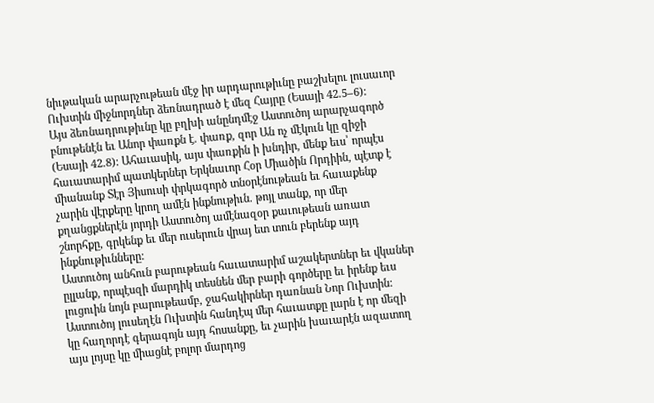նիւթական արարչութեան մէջ իր արդարութիւնը բաշխելու լուսաւոր Ուխտին միջնորդներ ձեռնադրած է մեզ Հայրը (Եսայի 42.5–6):
Այս ձեռնադրութիւնը կը բղխի անընդմէջ Աստուծոյ արարչագործ բնութենէն եւ Անոր փառքն է. փառք, զոր Ան ոչ մէկուն կը զիջի (Եսայի 42.8): Ահաւասիկ, այս փառքին ի խնդիր, մենք եւս՝ որպէս հաւատարիմ պատկերներ Երկնաւոր Հօր Միածին Որդիին, պէտք է միանանք Տէր Յիսուսի փրկագործ տնօրէնութեան եւ հաւաքենք չարին վէրքերը կրող ամէն ինքնութիւն. թոյլ տանք, որ մեր քղանցքներէն յորդի Աստուծոյ ամէնազօր քաւութեան առատ շնորհքը, գրկենք եւ մեր ուսերուն վրայ ետ տուն բերենք այդ ինքնութիւնները:
Աստուծոյ անհուն բարութեան հաւատարիմ աշակերտներ եւ վկաներ ըլլանք, որպէսզի մարդիկ տեսնեն մեր բարի գործերը եւ իրենք եւս լուցուին նոյն բարութեամբ, ջահակիրներ դառնան Նոր Ուխտին: Աստուծոյ լուսեղէն Ուխտին հանդէպ մեր հաւատքը լարն է որ մեզի կը հաղորդէ գերագոյն այդ հոսանքը, եւ չարին խաւարէն ազատող այս լոյսը կը միացնէ բոլոր մարդոց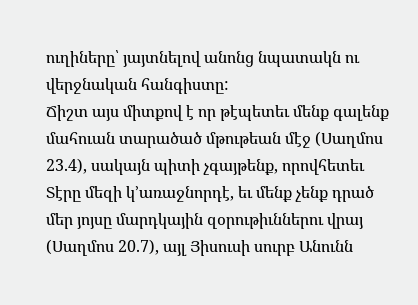ուղիները՝ յայտնելով անոնց նպատակն ու վերջնական հանգիստը:
Ճիշտ այս միտքով է որ թէպետեւ մենք գալենք մահուան տարածած մթութեան մէջ (Սաղմոս 23.4), սակայն պիտի չգայթենք, որովհետեւ Տէրը մեզի կ’առաջնորդէ, եւ մենք չենք դրած մեր յոյսը մարդկային զօրութիւններու վրայ (Սաղմոս 20.7), այլ Յիսուսի սուրբ Անունն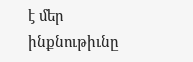է մեր ինքնութիւնը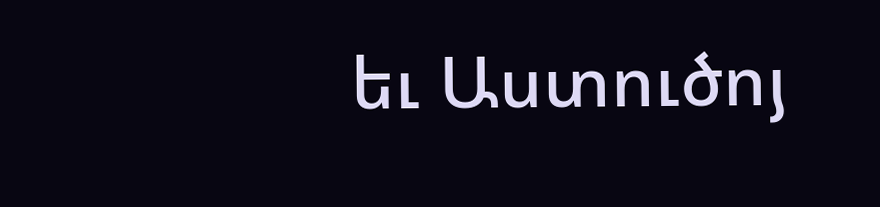եւ Աստուծոյ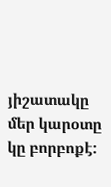յիշատակը մեր կարօտը կը բորբոքէ: